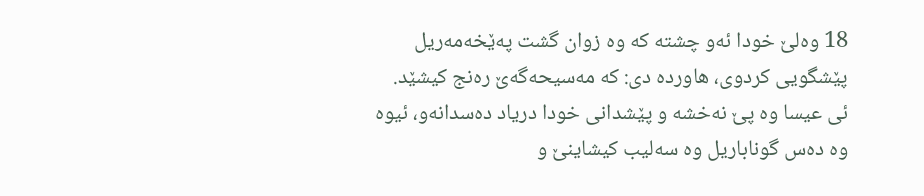18 وەلێ خودا ئەو چشته که وه زوان گشت پەێخەمەریل پێشگویی کردوی، هاورده دی: که مەسیحەگەێ رەنج کیشێد.
ئی عیسا وه پێ نەخشه و پێشدانی خودا دریاد دەسدانەو، ئیوه وه دەس گوناباریل وه سەلیب کیشاینێ و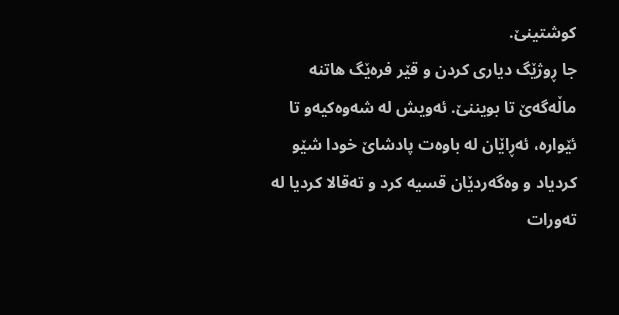کوشتینێ.
جا ڕوژێگ دیاری کردن و قێر فرەێگ هاتنه ماڵەگەێ تا بویننێ. ئەویش له شەوەکیەو تا ئێواره، ئەڕاێان له باوەت پادشاێ خودا شێو کردیاد و وەگەردێان قسیه کرد و تەقالا کردیا له تەورات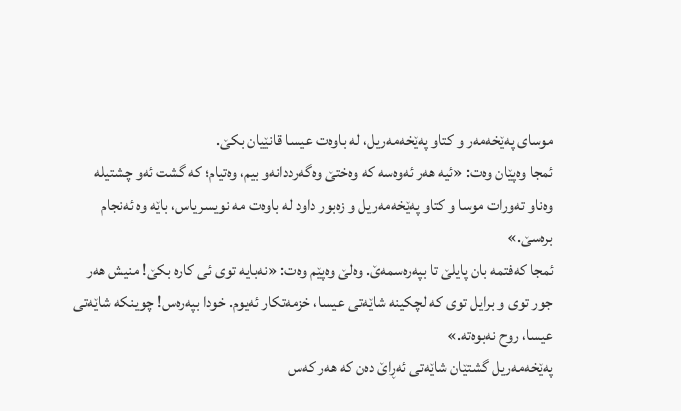موسای پەێخەمەر و کتاو پەێخەمەریل، له باوەت عیسا قانێیان بکێ.
ئمجا وەپێان وەت: «ئیه هەر ئەوەسه که وەختێ وەگەرددانەو بیم، وەتیام؛ که گشت ئەو چشتیله وەناو تەورات موسا و کتاو پەێخەمەریل و زەبور داود له باوەت مه نویسریاس، باێه وه ئەنجام برەسێ.»
ئمجا کەفتمه بان پایلێ تا بپەرەسمەێ. وەلێ وەپێم وەت: «نەبایه توی ئی کاره بکێ! منیش هەر جور توی و برایل توی که لچکینه شاێەتی عیسا، خزمەتکار ئەیوم. خودا بپەرەس! چوینکه شاێەتی عیسا، روح نەبوەته.»
پەێخەمەریل گشتێان شاێەتی ئەڕاێ دەن که هەر کەس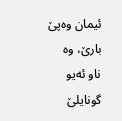ئیمان وەپێ بارێ، وه ناو ئەیو گونایلێ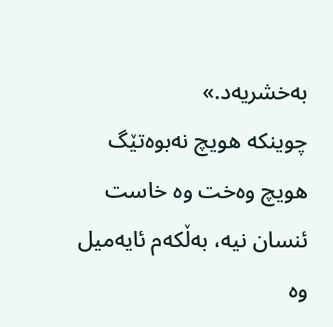بەخشریەد.»
چوینکه هویچ نەبوەتێگ هویچ وەخت وه خاست ئنسان نیه، بەڵکەم ئایەمیل وه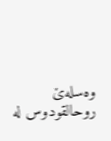وەسلەێ روحالقودوس له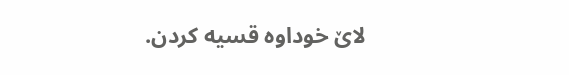لاێ خوداوه قسیه کردن.